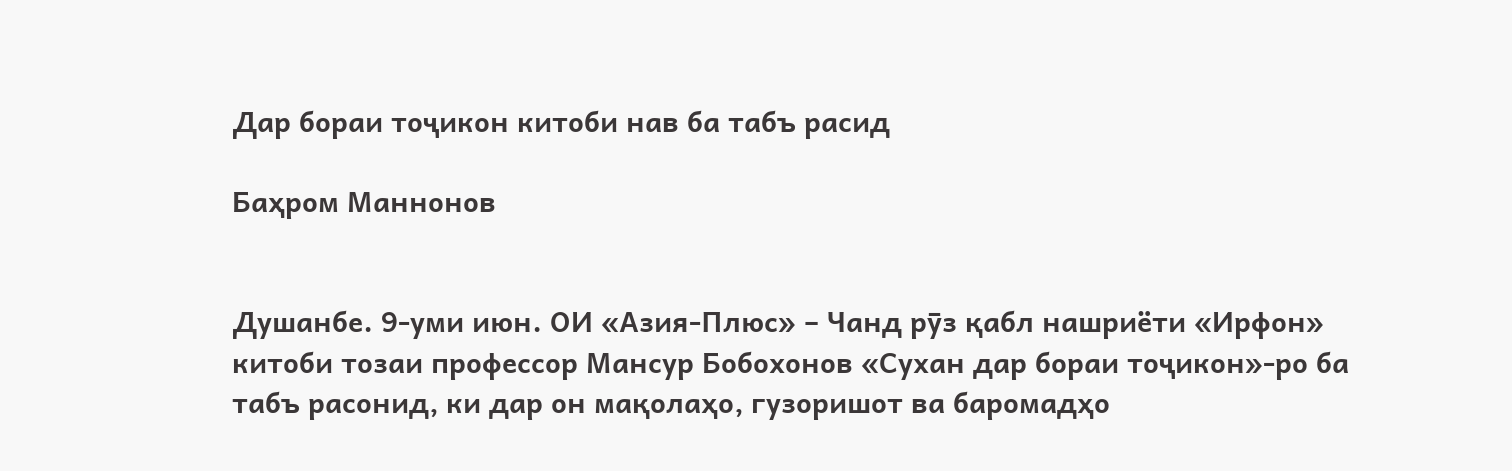Дар бораи тоҷикон китоби нав ба табъ расид

Баҳром Маннонов


Душанбе. 9-уми июн. ОИ «Азия-Плюс» – Чанд рӯз қабл нашриёти «Ирфон» китоби тозаи профессор Мансур Бобохонов «Сухан дар бораи тоҷикон»-ро ба табъ расонид, ки дар он мақолаҳо, гузоришот ва баромадҳо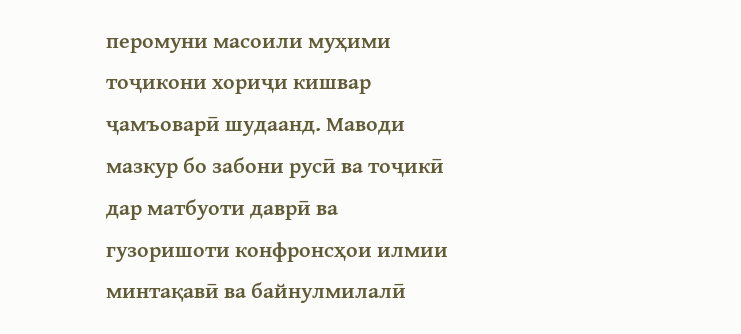перомуни масоили муҳими тоҷикони хориҷи кишвар ҷамъоварӣ шудаанд. Маводи мазкур бо забони русӣ ва тоҷикӣ дар матбуоти даврӣ ва гузоришоти конфронсҳои илмии минтақавӣ ва байнулмилалӣ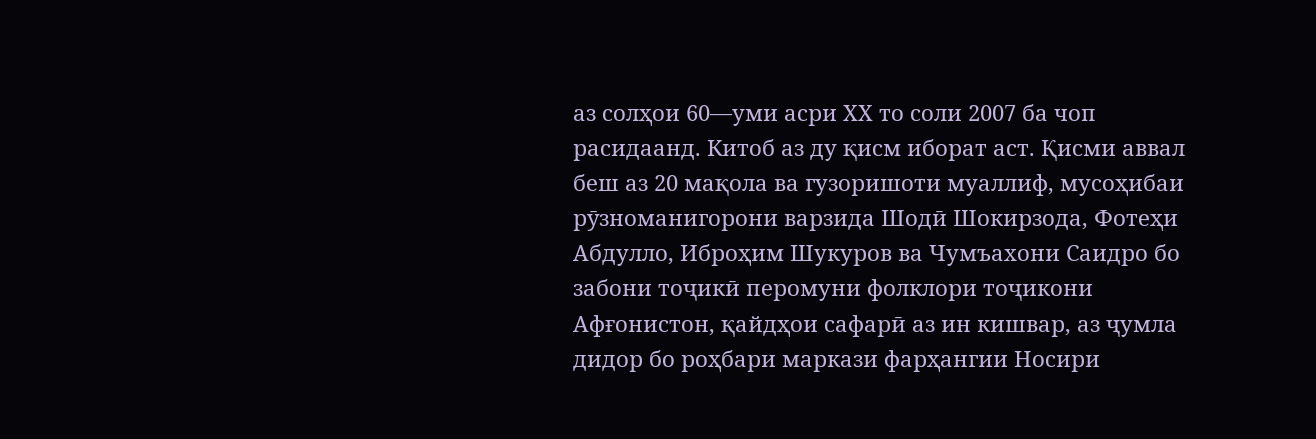аз солҳои 60—уми асри ХХ то соли 2007 ба чоп расидаанд. Китоб аз ду қисм иборат аст. Қисми аввал беш аз 20 мақола ва гузоришоти муаллиф, мусоҳибаи рӯзноманигорони варзида Шодӣ Шокирзода, Фотеҳи Абдулло, Иброҳим Шукуров ва Чумъахони Саидро бо забони тоҷикӣ перомуни фолклори тоҷикони Афғонистон, қайдҳои сафарӣ аз ин кишвар, аз ҷумла дидор бо роҳбари маркази фарҳангии Носири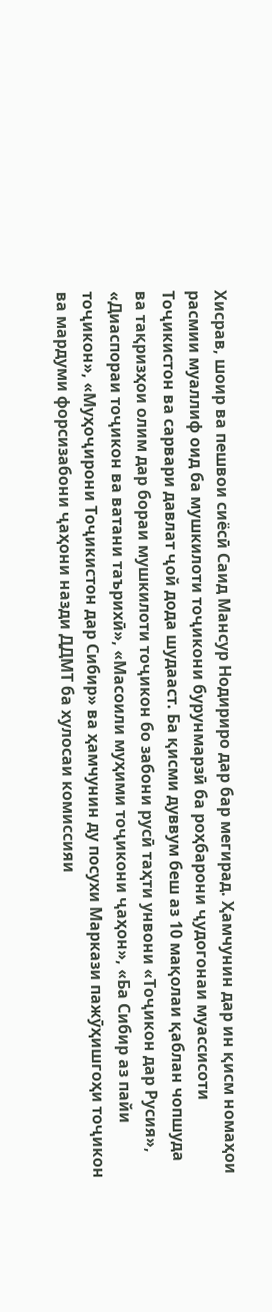Хисрав, шоир ва пешвои сиёсӣ Саид Мансур Нодириро дар бар мегирад. Ҳамчунин дар ин қисм номаҳои расмии муаллиф оид ба мушкилоти тоҷикони бурунмарзӣ ба роҳбарони ҷудогонаи муассисоти Тоҷикистон ва сарвари давлат ҷой дода шудааст. Ба қисми дуввум беш аз 10 мақолаи қаблан чопшуда ва тақризҳои олим дар бораи мушкилоти тоҷикон бо забони русӣ таҳти унвони «Тоҷикон дар Русия», «Диаспораи тоҷикон ва ватани таърихӣ», «Масоили муҳими тоҷикони ҷаҳон», «Ба Сибир аз пайи тоҷикон», «Муҳоҷирони Тоҷикистон дар Сибир» ва ҳамчунин ду посухи Маркази пажӯҳишгоҳи тоҷикон ва мардуми форсизабони ҷаҳони назди ДДМТ ба хулосаи комиссияи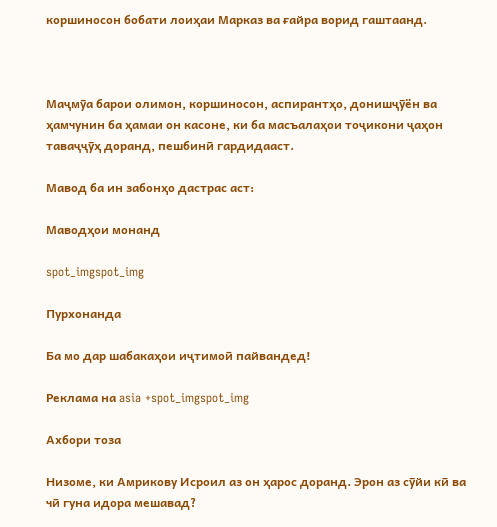коршиносон бобати лоиҳаи Марказ ва ғайра ворид гаштаанд.



Маҷмӯа барои олимон, коршиносон, аспирантҳо, донишҷӯён ва ҳамчунин ба ҳамаи он касоне, ки ба масъалаҳои тоҷикони ҷаҳон таваҷҷӯҳ доранд, пешбинӣ гардидааст.

Мавод ба ин забонҳо дастрас аст:

Маводҳои монанд

spot_imgspot_img

Пурхонанда

Ба мо дар шабакаҳои иҷтимоӣ пайвандед!

Реклама на asia +spot_imgspot_img

Ахбори тоза

Низоме, ки Амрикову Исроил аз он ҳарос доранд. Эрон аз сӯйи кӣ ва чӣ гуна идора мешавад?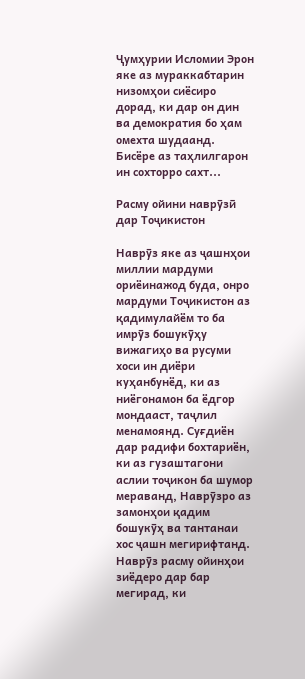Ҷумҳурии Исломии Эрон яке аз мураккабтарин низомҳои сиёсиро дорад, ки дар он дин ва демократия бо ҳам омехта шудаанд. Бисёре аз таҳлилгарон ин сохторро сахт...

Расму ойини наврӯзӣ дар Тоҷикистон

Наврӯз яке аз ҷашнҳои миллии мардуми ориёинажод буда, онро мардуми Тоҷикистон аз қадимулайём то ба имрӯз бошукӯҳу вижагиҳо ва русуми хоси ин диёри куҳанбунёд, ки аз ниёгонамон ба ёдгор мондааст, таҷлил менамоянд. Суғдиён дар радифи бохтариён, ки аз гузаштагони аслии тоҷикон ба шумор мераванд, Наврӯзро аз замонҳои қадим бошукӯҳ ва тантанаи хос ҷашн мегирифтанд. Наврӯз расму ойинҳои зиёдеро дар бар мегирад, ки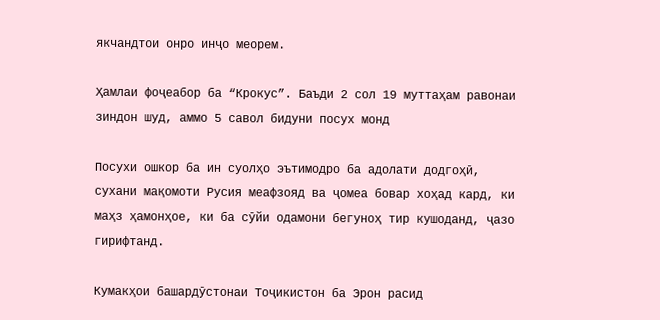якчандтои онро инҷо меорем.

Ҳамлаи фоҷеабор ба “Крокус”. Баъди 2 сол 19 муттаҳам равонаи зиндон шуд, аммо 5 савол бидуни посух монд

Посухи ошкор ба ин суолҳо эътимодро ба адолати додгоҳӣ, сухани мақомоти Русия меафзояд ва ҷомеа бовар хоҳад кард, ки маҳз ҳамонҳое, ки ба сӯйи одамони бегуноҳ тир кушоданд, ҷазо гирифтанд.

Кумакҳои башардӯстонаи Тоҷикистон ба Эрон расид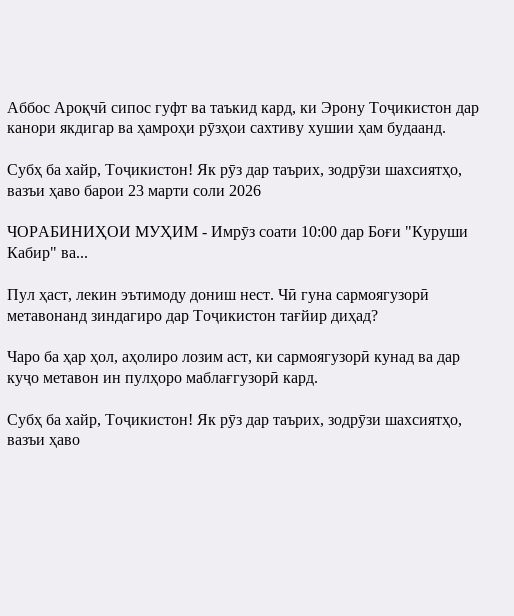Аббос Ароқчӣ сипос гуфт ва таъкид кард, ки Эрону Тоҷикистон дар канори якдигар ва ҳамроҳи рӯзҳои сахтиву хушии ҳам будаанд.

Субҳ ба хайр, Тоҷикистон! Як рӯз дар таърих, зодрӯзи шахсиятҳо, вазъи ҳаво барои 23 марти соли 2026

ЧОРАБИНИҲОИ МУҲИМ - Имрӯз соати 10:00 дар Боғи "Куруши Кабир" ва...

Пул ҳаст, лекин эътимоду дониш нест. Чӣ гуна сармоягузорӣ метавонанд зиндагиро дар Тоҷикистон тағйир диҳад?

Чаро ба ҳар ҳол, аҳолиро лозим аст, ки сармоягузорӣ кунад ва дар куҷо метавон ин пулҳоро маблағгузорӣ кард.

Субҳ ба хайр, Тоҷикистон! Як рӯз дар таърих, зодрӯзи шахсиятҳо, вазъи ҳаво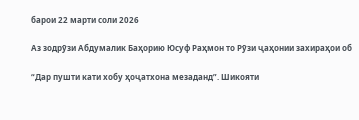барои 22 марти соли 2026

Аз зодрӯзи Абдумалик Баҳорию Юсуф Раҳмон то Рӯзи ҷаҳонии захираҳои об

“Дар пушти кати хобу ҳоҷатхона мезаданд”. Шикояти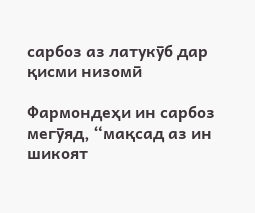сарбоз аз латукӯб дар қисми низомӣ

Фармондеҳи ин сарбоз мегӯяд, “мақсад аз ин шикоят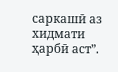саркашӣ аз хидмати ҳарбӣ аст”.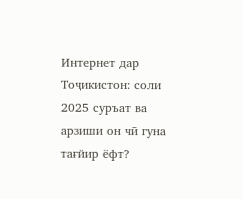Интернет дар Тоҷикистон: соли 2025 суръат ва арзиши он чӣ гуна тағйир ёфт?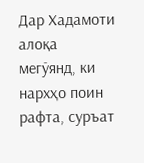Дар Хадамоти алоқа мегӯянд, ки нархҳо поин рафта, суръат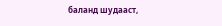баланд шудааст,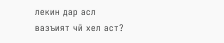лекин дар асл вазъият чӣ хел аст?